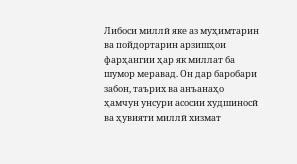Либоси миллӣ яке аз муҳимтарин ва пойдортарин арзишҳои фарҳангии ҳар як миллат ба шумор меравад. Он дар баробари забон, таърих ва анъанаҳо ҳамчун унсури асосии худшиносӣ ва ҳувияти миллӣ хизмат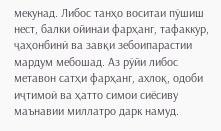мекунад. Либос танҳо воситаи пӯшиш нест, балки ойинаи фарҳанг, тафаккур, ҷаҳонбинӣ ва завқи зебоипарастии мардум мебошад. Аз рӯйи либос метавон сатҳи фарҳанг, ахлоқ, одоби иҷтимоӣ ва ҳатто симои сиёсиву маънавии миллатро дарк намуд.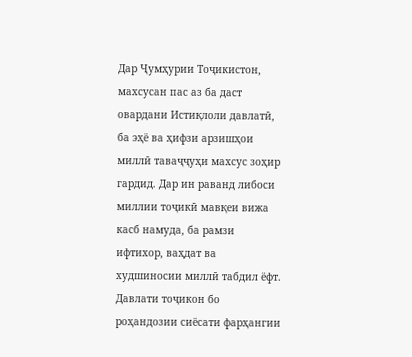Дар Ҷумҳурии Тоҷикистон, махсусан пас аз ба даст овардани Истиқлоли давлатӣ, ба эҳё ва ҳифзи арзишҳои миллӣ таваҷҷуҳи махсус зоҳир гардид. Дар ин раванд либоси миллии тоҷикӣ мавқеи вижа касб намуда, ба рамзи ифтихор, ваҳдат ва худшиносии миллӣ табдил ёфт. Давлати тоҷикон бо роҳандозии сиёсати фарҳангии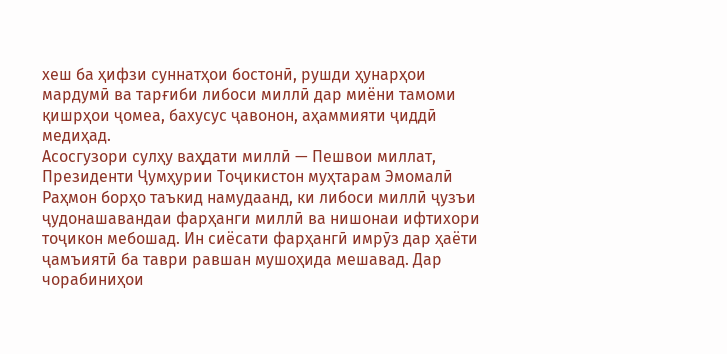хеш ба ҳифзи суннатҳои бостонӣ, рушди ҳунарҳои мардумӣ ва тарғиби либоси миллӣ дар миёни тамоми қишрҳои ҷомеа, бахусус ҷавонон, аҳаммияти ҷиддӣ медиҳад.
Асосгузори сулҳу ваҳдати миллӣ — Пешвои миллат, Президенти Ҷумҳурии Тоҷикистон муҳтарам Эмомалӣ Раҳмон борҳо таъкид намудаанд, ки либоси миллӣ ҷузъи ҷудонашавандаи фарҳанги миллӣ ва нишонаи ифтихори тоҷикон мебошад. Ин сиёсати фарҳангӣ имрӯз дар ҳаёти ҷамъиятӣ ба таври равшан мушоҳида мешавад. Дар чорабиниҳои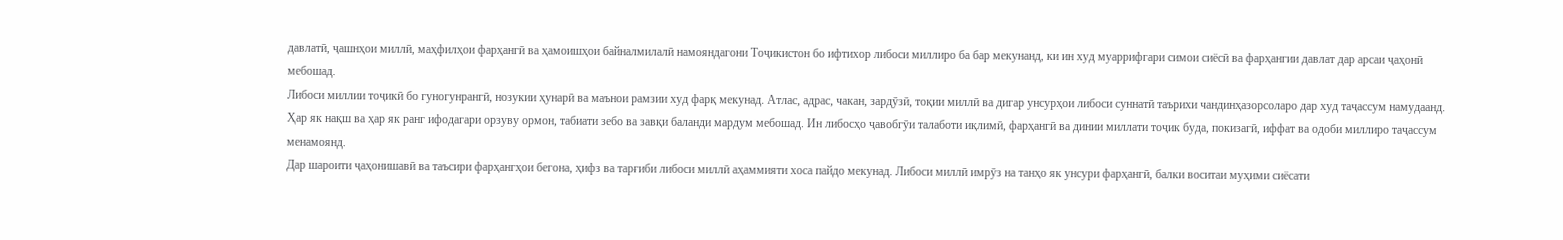давлатӣ, ҷашнҳои миллӣ, маҳфилҳои фарҳангӣ ва ҳамоишҳои байналмилалӣ намояндагони Тоҷикистон бо ифтихор либоси миллиро ба бар мекунанд, ки ин худ муаррифгари симои сиёсӣ ва фарҳангии давлат дар арсаи ҷаҳонӣ мебошад.
Либоси миллии тоҷикӣ бо гуногунрангӣ, нозукии ҳунарӣ ва маънои рамзии худ фарқ мекунад. Атлас, адрас, чакан, зардӯзӣ, тоқии миллӣ ва дигар унсурҳои либоси суннатӣ таърихи чандинҳазорсоларо дар худ таҷассум намудаанд. Ҳар як нақш ва ҳар як ранг ифодагари орзуву ормон, табиати зебо ва завқи баланди мардум мебошад. Ин либосҳо ҷавобгӯи талаботи иқлимӣ, фарҳангӣ ва динии миллати тоҷик буда, покизагӣ, иффат ва одоби миллиро таҷассум менамоянд.
Дар шароити ҷаҳонишавӣ ва таъсири фарҳангҳои бегона, ҳифз ва тарғиби либоси миллӣ аҳаммияти хоса пайдо мекунад. Либоси миллӣ имрӯз на танҳо як унсури фарҳангӣ, балки воситаи муҳими сиёсати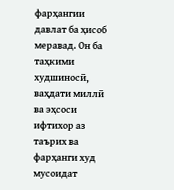фарҳангии давлат ба ҳисоб меравад. Он ба таҳкими худшиносӣ, ваҳдати миллӣ ва эҳсоси ифтихор аз таърих ва фарҳанги худ мусоидат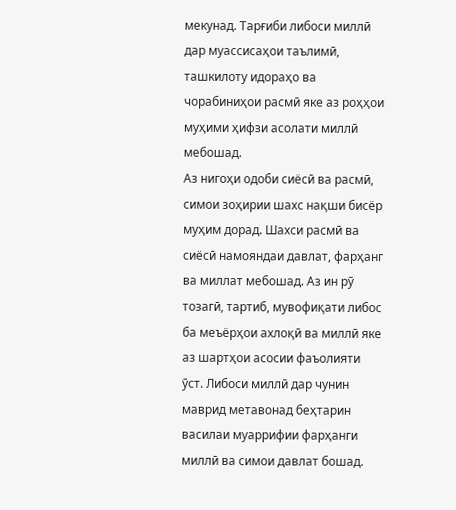мекунад. Тарғиби либоси миллӣ дар муассисаҳои таълимӣ, ташкилоту идораҳо ва чорабиниҳои расмӣ яке аз роҳҳои муҳими ҳифзи асолати миллӣ мебошад.
Аз нигоҳи одоби сиёсӣ ва расмӣ, симои зоҳирии шахс нақши бисёр муҳим дорад. Шахси расмӣ ва сиёсӣ намояндаи давлат, фарҳанг ва миллат мебошад. Аз ин рӯ тозагӣ, тартиб, мувофиқати либос ба меъёрҳои ахлоқӣ ва миллӣ яке аз шартҳои асосии фаъолияти ӯст. Либоси миллӣ дар чунин маврид метавонад беҳтарин василаи муаррифии фарҳанги миллӣ ва симои давлат бошад.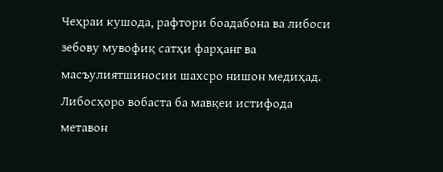Чеҳраи кушода, рафтори боадабона ва либоси зебову мувофиқ сатҳи фарҳанг ва масъулиятшиносии шахсро нишон медиҳад.
Либосҳоро вобаста ба мавқеи истифода метавон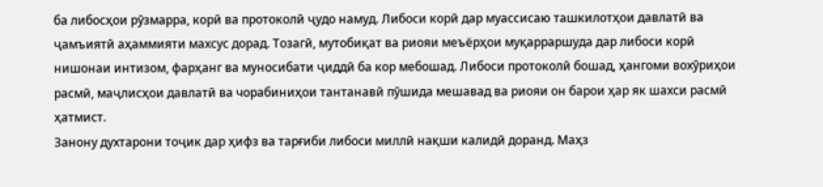ба либосҳои рӯзмарра, корӣ ва протоколӣ ҷудо намуд. Либоси корӣ дар муассисаю ташкилотҳои давлатӣ ва ҷамъиятӣ аҳаммияти махсус дорад. Тозагӣ, мутобиқат ва риояи меъёрҳои муқарраршуда дар либоси корӣ нишонаи интизом, фарҳанг ва муносибати ҷиддӣ ба кор мебошад. Либоси протоколӣ бошад, ҳангоми вохӯриҳои расмӣ, маҷлисҳои давлатӣ ва чорабиниҳои тантанавӣ пӯшида мешавад ва риояи он барои ҳар як шахси расмӣ ҳатмист.
Занону духтарони тоҷик дар ҳифз ва тарғиби либоси миллӣ нақши калидӣ доранд. Маҳз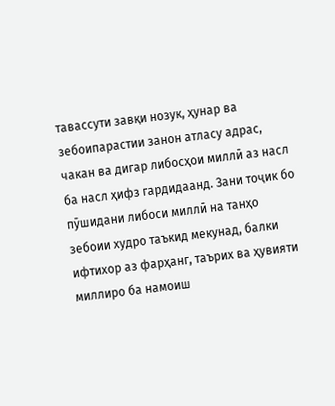тавассути завқи нозук, ҳунар ва зебоипарастии занон атласу адрас, чакан ва дигар либосҳои миллӣ аз насл ба насл ҳифз гардидаанд. Зани тоҷик бо пӯшидани либоси миллӣ на танҳо зебоии худро таъкид мекунад, балки ифтихор аз фарҳанг, таърих ва ҳувияти миллиро ба намоиш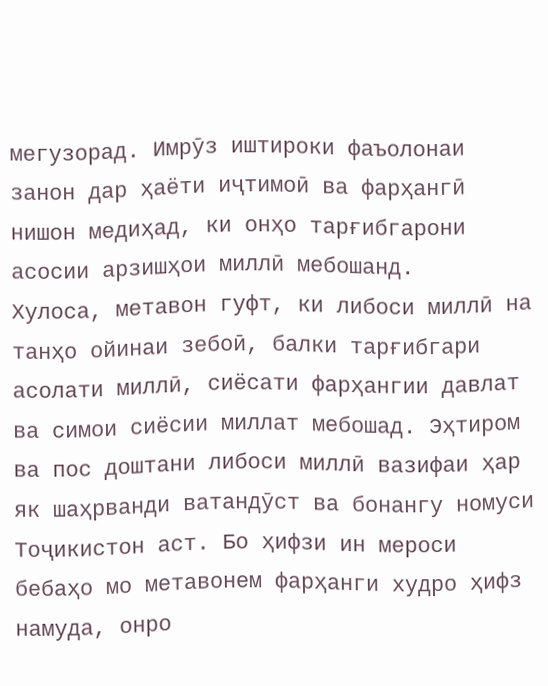мегузорад. Имрӯз иштироки фаъолонаи занон дар ҳаёти иҷтимоӣ ва фарҳангӣ нишон медиҳад, ки онҳо тарғибгарони асосии арзишҳои миллӣ мебошанд.
Хулоса, метавон гуфт, ки либоси миллӣ на танҳо ойинаи зебоӣ, балки тарғибгари асолати миллӣ, сиёсати фарҳангии давлат ва симои сиёсии миллат мебошад. Эҳтиром ва пос доштани либоси миллӣ вазифаи ҳар як шаҳрванди ватандӯст ва бонангу номуси Тоҷикистон аст. Бо ҳифзи ин мероси бебаҳо мо метавонем фарҳанги худро ҳифз намуда, онро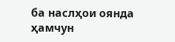ба наслҳои оянда ҳамчун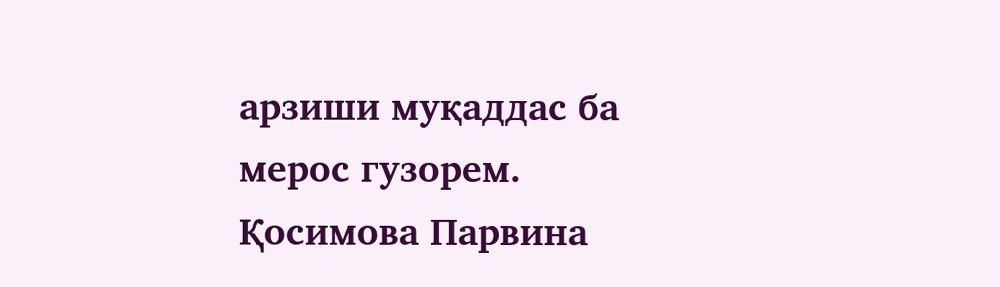арзиши муқаддас ба мерос гузорем.
Қосимова Парвина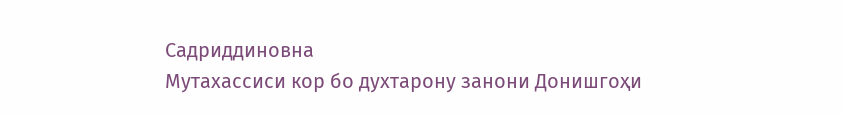Садриддиновна
Мутахассиси кор бо духтарону занони Донишгоҳи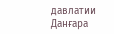давлатии Данғара